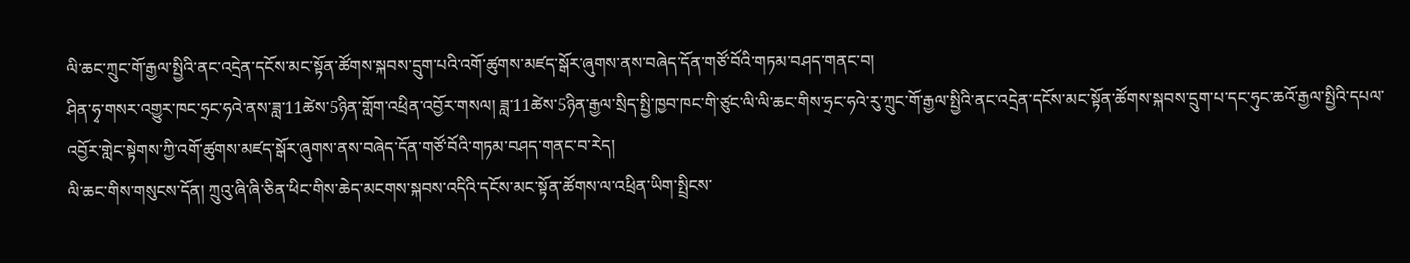ལི་ཆང་ཀྲུང་གོ་རྒྱལ་སྤྱིའི་ནང་འདྲེན་དངོས་མང་སྟོན་ཚོགས་སྐབས་དྲུག་པའི་འགོ་ཚུགས་མཛད་སྒོར་ཞུགས་ནས་བཞེད་དོན་གཙོ་བོའི་གཏམ་བཤད་གནང་བ།
ཤིན་ཧྭ་གསར་འགྱུར་ཁང་ཧྲང་ཧའེ་ནས་ཟླ་11ཚེས་5ཉིན་གློག་འཕྲིན་འབྱོར་གསལ། ཟླ་11ཚེས་5ཉིན་རྒྱལ་སྲིད་སྤྱི་ཁྱབ་ཁང་གི་ཙུང་ལི་ལི་ཆང་གིས་ཧྲང་ཧའེ་རུ་ཀྲུང་གོ་རྒྱལ་སྤྱིའི་ནང་འདྲེན་དངོས་མང་སྟོན་ཚོགས་སྐབས་དྲུག་པ་དང་ཧུང་ཆའོ་རྒྱལ་སྤྱིའི་དཔལ་འབྱོར་གླེང་སྟེགས་ཀྱི་འགོ་ཚུགས་མཛད་སྒོར་ཞུགས་ནས་བཞེད་དོན་གཙོ་བོའི་གཏམ་བཤད་གནང་བ་རེད།
ལི་ཆང་གིས་གསུངས་དོན། ཀྲུའུ་ཞི་ཞི་ཅིན་ཕིང་གིས་ཆེད་མངགས་སྐབས་འདིའི་དངོས་མང་སྟོན་ཚོགས་ལ་འཕྲིན་ཡིག་སྤྲིངས་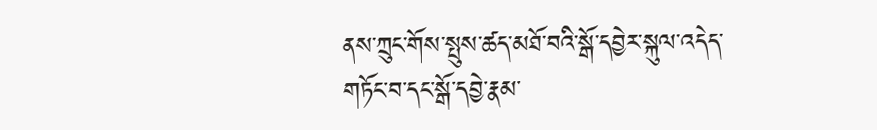ནས་ཀྲུང་གོས་སྤུས་ཚད་མཐོ་བའི་སྒོ་དབྱེར་སྐུལ་འདེད་གཏོང་བ་དང་སྒོ་དབྱེ་རྣམ་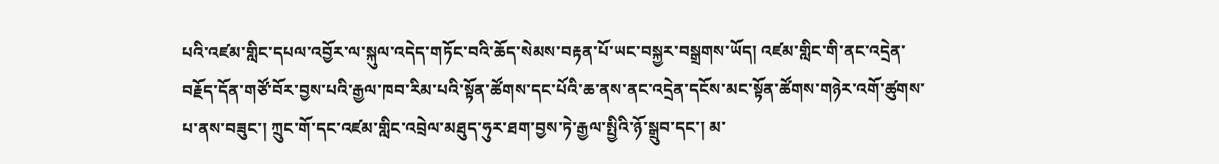པའི་འཛམ་གླིང་དཔལ་འབྱོར་ལ་སྐུལ་འདེད་གཏོང་བའི་ཆོད་སེམས་བརྟན་པོ་ཡང་བསྐྱར་བསྒྲགས་ཡོད། འཛམ་གླིང་གི་ནང་འདྲེན་བརྗོད་དོན་གཙོ་བོར་བྱས་པའི་རྒྱལ་ཁབ་རིམ་པའི་སྟོན་ཚོགས་དང་པོའི་ཆ་ནས་ནང་འདྲེན་དངོས་མང་སྟོན་ཚོགས་གཉེར་འགོ་ཚུགས་པ་ནས་བཟུང་། ཀྲུང་གོ་དང་འཛམ་གླིང་འབྲེལ་མཐུད་ཧུར་ཐག་བྱས་ཏེ་རྒྱལ་སྤྱིའི་ཉོ་སྒྲུབ་དང་། མ་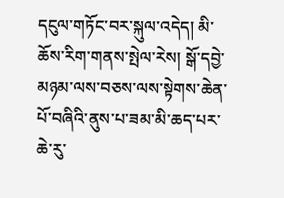དངུལ་གཏོང་བར་སྐུལ་འདེད། མི་ཆོས་རིག་གནས་སྤེལ་རེས། སྒོ་དབྱེ་མཉམ་ལས་བཅས་ལས་སྟེགས་ཆེན་པོ་བཞིའི་ནུས་པ་ཟམ་མི་ཆད་པར་ཆེ་རུ་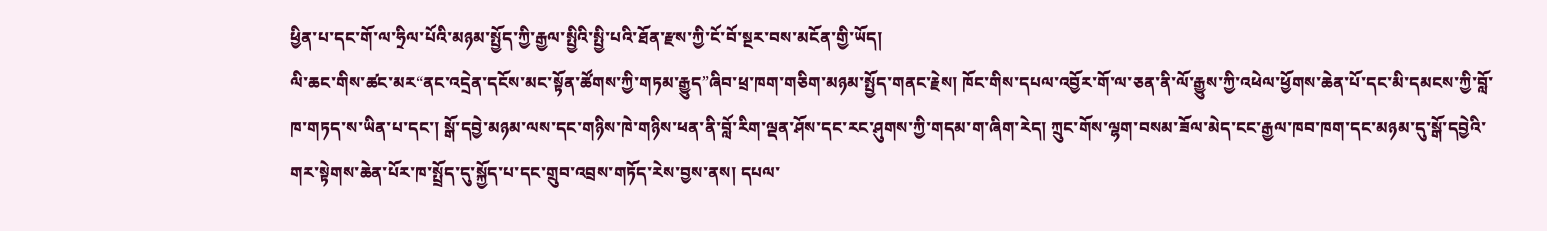ཕྱིན་པ་དང་གོ་ལ་ཧྲིལ་པོའི་མཉམ་སྤྱོད་ཀྱི་རྒྱལ་སྤྱིའི་སྤྱི་པའི་ཐོན་རྫས་ཀྱི་ངོ་བོ་སྔར་བས་མངོན་གྱི་ཡོད།
ལི་ཆང་གིས་ཚང་མར“ནང་འདྲེན་དངོས་མང་སྟོན་ཚོགས་ཀྱི་གཏམ་རྒྱུད”ཞིབ་ཕྲ་ཁག་གཅིག་མཉམ་སྤྱོད་གནང་རྗེས། ཁོང་གིས་དཔལ་འབྱོར་གོ་ལ་ཅན་ནི་ལོ་རྒྱུས་ཀྱི་འཕེལ་ཕྱོགས་ཆེན་པོ་དང་མི་དམངས་ཀྱི་བློ་ཁ་གཏད་ས་ཡིན་པ་དང་། སྒོ་དབྱེ་མཉམ་ལས་དང་གཉིས་ཁེ་གཉིས་ཕན་ནི་བློ་རིག་ལྡན་ཤོས་དང་རང་ཤུགས་ཀྱི་གདམ་ག་ཞིག་རེད། ཀྲུང་གོས་ལྷག་བསམ་ཟོལ་མེད་ངང་རྒྱལ་ཁབ་ཁག་དང་མཉམ་དུ་སྒོ་དབྱེའི་གར་སྟེགས་ཆེན་པོར་ཁ་སྤྲོད་དུ་སྐྱོད་པ་དང་གྲུབ་འབྲས་གཏོད་རེས་བྱས་ནས། དཔལ་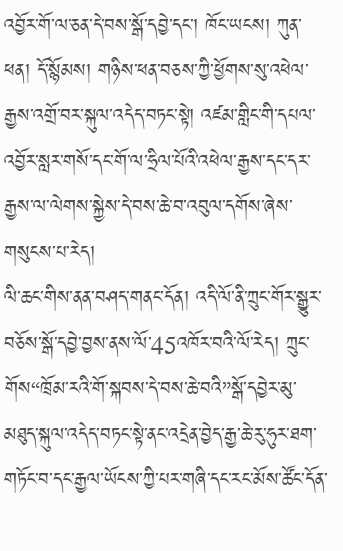འབྱོར་གོ་ལ་ཅན་དེ་བས་སྒོ་དབྱེ་དང་། ཁོང་ཡངས། ཀུན་ཕན། དོ་སྙོམས། གཉིས་ཕན་བཅས་ཀྱི་ཕྱོགས་སུ་འཕེལ་རྒྱས་འགྲོ་བར་སྐུལ་འདེད་བཏང་སྟེ། འཛམ་གླིང་གི་དཔལ་འབྱོར་སླར་གསོ་དང་གོ་ལ་ཧྲིལ་པོའི་འཕེལ་རྒྱས་དང་དར་རྒྱས་ལ་ལེགས་སྐྱེས་དེ་བས་ཆེ་བ་འབུལ་དགོས་ཞེས་གསུངས་པ་རེད།
ལི་ཆང་གིས་ནན་བཤད་གནང་དོན། འདི་ལོ་ནི་ཀྲུང་གོར་སྒྱུར་བཅོས་སྒོ་དབྱེ་བྱས་ནས་ལོ་45འཁོར་བའི་ལོ་རེད། ཀྲུང་གོས“ཁྲོམ་རའི་གོ་སྐབས་དེ་བས་ཆེ་བའི”སྒོ་དབྱེར་མུ་མཐུད་སྐུལ་འདེད་བཏང་སྟེ་ནང་འདྲེན་བྱེད་རྒྱ་ཆེ་རུ་ཧུར་ཐག་གཏོང་བ་དང་རྒྱལ་ཡོངས་ཀྱི་པར་གཞི་དང་རང་མོས་ཚོང་དོན་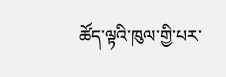ཚོད་ལྟའི་ཁུལ་གྱི་པར་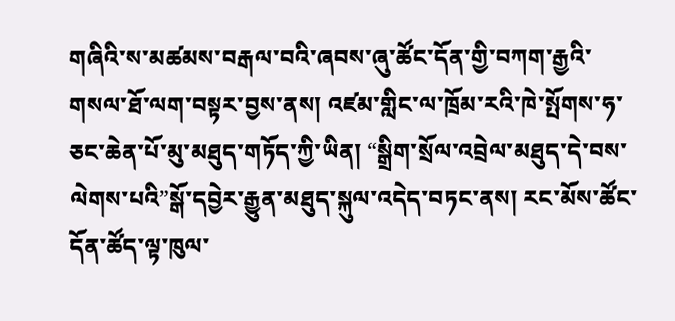གཞིའི་ས་མཚམས་བརྒལ་བའི་ཞབས་ཞུ་ཚོང་དོན་གྱི་བཀག་རྒྱའི་གསལ་ཐོ་ལག་བསྟར་བྱས་ནས། འཛམ་གླིང་ལ་ཁྲོམ་རའི་ཁེ་སྤོགས་ཧ་ཅང་ཆེན་པོ་མུ་མཐུད་གཏོད་ཀྱི་ཡིན། “སྒྲིག་སྲོལ་འབྲེལ་མཐུད་དེ་བས་ལེགས་པའི”སྒོ་དབྱེར་རྒྱུན་མཐུད་སྐུལ་འདེད་བཏང་ནས། རང་མོས་ཚོང་དོན་ཚོད་ལྟ་ཁུལ་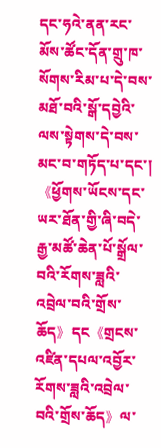དང་ཧའེ་ནན་རང་མོས་ཚོང་དོན་གྲུ་ཁ་སོགས་རིམ་པ་དེ་བས་མཐོ་བའི་སྒོ་དབྱེའི་ལས་སྟེགས་དེ་བས་མང་བ་གཏོད་པ་དང་། 《ཕྱོགས་ཡོངས་དང་ཡར་ཐོན་གྱི་ཞི་བདེ་རྒྱ་མཚོ་ཆེན་པོ་སྒྲོལ་བའི་རོགས་ཟླའི་འབྲེལ་བའི་གྲོས་ཆོད》དང《གྲངས་འཛིན་དཔལ་འབྱོར་རོགས་ཟླའི་འབྲེལ་བའི་གྲོས་ཆོད》ལ་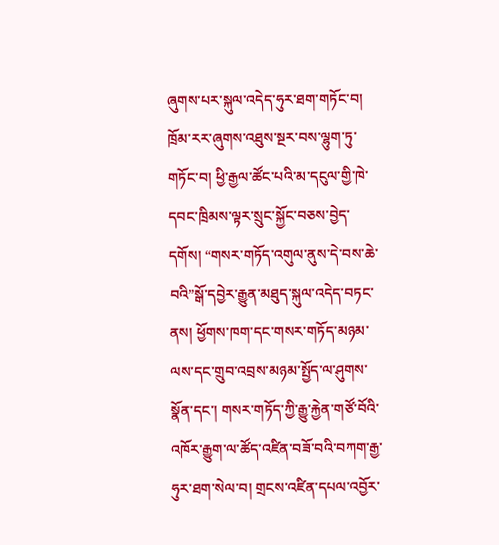ཞུགས་པར་སྐུལ་འདེད་ཧུར་ཐག་གཏོང་བ། ཁྲོམ་རར་ཞུགས་འཐུས་སྔར་བས་ལྷུག་ཏུ་གཏོང་བ། ཕྱི་རྒྱལ་ཚོང་པའི་མ་དངུལ་གྱི་ཁེ་དབང་ཁྲིམས་ལྟར་སྲུང་སྐྱོང་བཅས་བྱེད་དགོས། “གསར་གཏོད་འགུལ་ནུས་དེ་བས་ཆེ་བའི”སྒོ་དབྱེར་རྒྱུན་མཐུད་སྐུལ་འདེད་བཏང་ནས། ཕྱོགས་ཁག་དང་གསར་གཏོད་མཉམ་ལས་དང་གྲུབ་འབྲས་མཉམ་སྤྱོད་ལ་ཤུགས་སྣོན་དང་། གསར་གཏོད་ཀྱི་རྒྱུ་རྐྱེན་གཙོ་བོའི་འཁོར་རྒྱུག་ལ་ཚོད་འཛིན་བཟོ་བའི་བཀག་རྒྱ་ཧུར་ཐག་སེལ་བ། གྲངས་འཛིན་དཔལ་འབྱོར་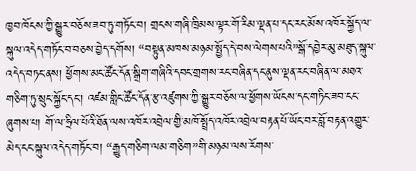ཁྱབ་ཁོངས་ཀྱི་སྒྱུར་བཅོས་ཟབ་ཏུ་གཏོང་བ། གྲངས་གཞི་ཁྲིམས་ལྟར་གོ་རིམ་ལྡན་པ་དང་རང་མོས་འཁོར་སྐྱོད་ལ་སྐུལ་འདེད་གཏོང་བ་བཅས་བྱེད་དགོས། “བསྟུན་མཁས་མཉམ་སྤྱོད་དེ་བས་ལེགས་པའི”སྒོ་དབྱེར་མུ་མཐུད་སྐུལ་འདེད་བཏང་ནས། ཕྱོགས་མང་ཚོང་དོན་སྒྲིག་གཞིའི་དབང་གྲགས་རང་བཞིན་དང་ནུས་ལྡན་རང་བཞིན་ལ་མཐའ་གཅིག་ཏུ་སྲུང་སྐྱོང་དང་། འཛམ་གླིང་ཚོང་དོན་རྩ་འཛུགས་ཀྱི་སྒྱུར་བཅོས་ལ་ཕྱོགས་ཡོངས་དང་གཏིང་ཟབ་ངང་ཞུགས་པ། གོ་ལ་ཧྲིལ་པོའི་ཐོན་ལས་འཁོར་འབྲེལ་གྱི་མཁོ་སྤྲོད་འཁོར་འབྲེལ་བརྟན་པོ་ཡོང་བར་བློ་བརྟན་འགྱུར་མེད་ངང་སྐུལ་འདེད་གཏོང་བ། “རྒྱུད་གཅིག་ལམ་གཅིག”གི་མཉམ་ལས་རོགས་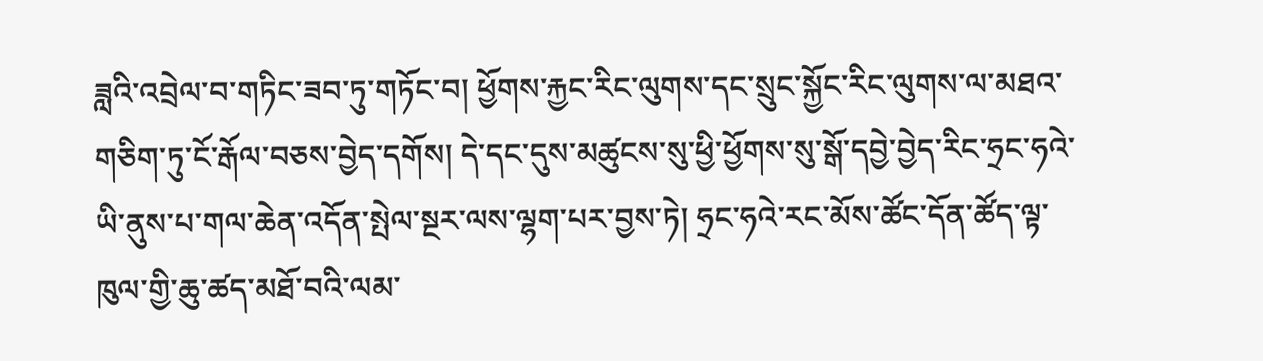ཟླའི་འབྲེལ་བ་གཏིང་ཟབ་ཏུ་གཏོང་བ། ཕྱོགས་རྐྱང་རིང་ལུགས་དང་སྲུང་སྐྱོང་རིང་ལུགས་ལ་མཐའ་གཅིག་ཏུ་ངོ་རྒོལ་བཅས་བྱེད་དགོས། དེ་དང་དུས་མཚུངས་སུ་ཕྱི་ཕྱོགས་སུ་སྒོ་དབྱེ་བྱེད་རིང་ཧྲང་ཧའེ་ཡི་ནུས་པ་གལ་ཆེན་འདོན་སྤེལ་སྔར་ལས་ལྷག་པར་བྱས་ཏེ། ཧྲང་ཧའེ་རང་མོས་ཚོང་དོན་ཚོད་ལྟ་ཁུལ་གྱི་ཆུ་ཚད་མཐོ་བའི་ལམ་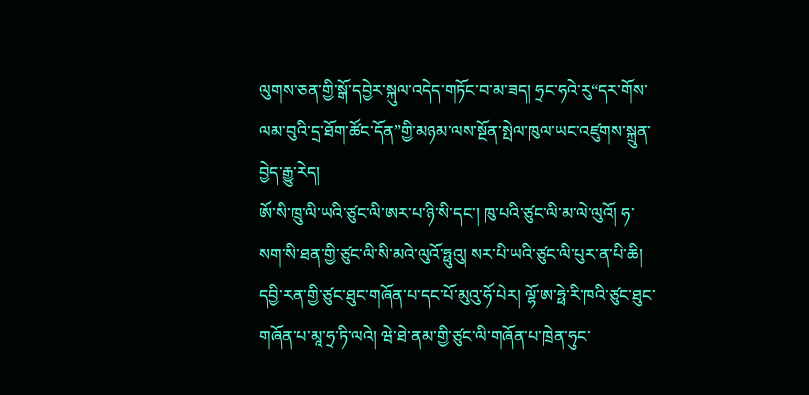ལུགས་ཅན་གྱི་སྒོ་དབྱེར་སྐུལ་འདེད་གཏོང་བ་མ་ཟད། ཧྲང་ཧའེ་རུ“དར་གོས་ལམ་བུའི་དྲ་ཐོག་ཚོང་དོན”གྱི་མཉམ་ལས་སྔོན་སྤེལ་ཁུལ་ཡང་འཛུགས་སྐྲུན་བྱེད་རྒྱུ་རེད།
ཨོ་སི་ཁྲུ་ལི་ཡའི་ཙུང་ལི་ཨར་པ་ཉི་སི་དང་། ཁུ་པའི་ཙུང་ལི་མ་ལེ་ལུའོ། ཧ་སག་སི་ཐན་གྱི་ཙུང་ལི་སི་མའེ་ལུའོ་ཧྥུའུ། སར་པི་ཡའི་ཙུང་ལི་པུར་ན་པི་ཆི། དབྱི་རན་གྱི་ཙུང་ཐུང་གཞོན་པ་དང་པོ་མུའུ་ཧོ་པེར། ལྷོ་ཨ་ཧྥེ་རི་ཁའི་ཙུང་ཐུང་གཞོན་པ་མཱ་ཧྲ་ཏི་ལའེ། ཝེ་ཐེ་ནམ་གྱི་ཙུང་ལི་གཞོན་པ་ཁྲེན་ཧུང་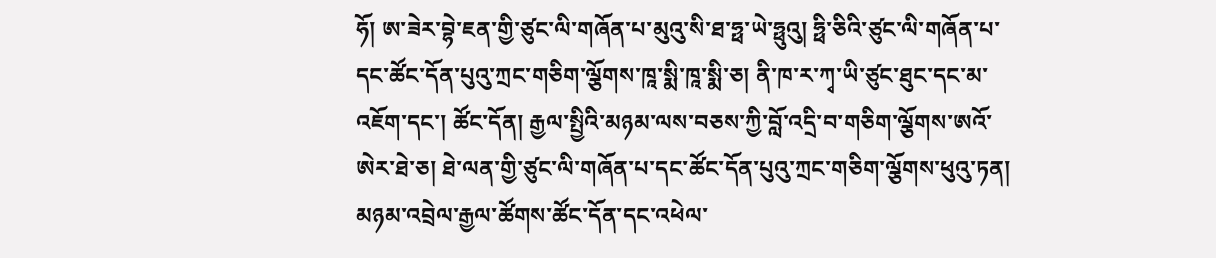ཧོ། ཨ་ཟེར་བྷེ་ཇན་གྱི་ཙུང་ལི་གཞོན་པ་མུའུ་སི་ཐ་ཧྥ་ཡེ་ཧྥུའུ། ཧྥི་ཅིའི་ཙུང་ལི་གཞོན་པ་དང་ཚོང་དོན་པུའུ་ཀྲང་གཅིག་ལྕོགས་ཁཱ་སྨི་ཁཱ་སྨི་ཅ། ནི་ཁ་ར་ཀྭ་ཡི་ཙུང་ཐུང་དང་མ་འཇོག་དང་། ཚོང་དོན། རྒྱལ་སྤྱིའི་མཉམ་ལས་བཅས་ཀྱི་བློ་འདྲི་བ་གཅིག་ལྕོགས་ཨའོ་ཨེར་ཐེ་ཅ། ཐེ་ལན་གྱི་ཙུང་ལི་གཞོན་པ་དང་ཚོང་དོན་པུའུ་ཀྲང་གཅིག་ལྕོགས་ཕུའུ་ཏན། མཉམ་འབྲེལ་རྒྱལ་ཚོགས་ཚོང་དོན་དང་འཕེལ་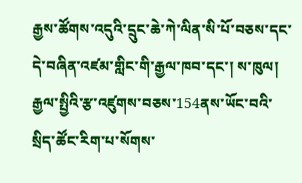རྒྱས་ཚོགས་འདུའི་དྲུང་ཆེ་ཀེ་ལིན་སི་པོ་བཅས་དང་དེ་བཞིན་འཛམ་གླིང་གི་རྒྱལ་ཁབ་དང་། ས་ཁུལ། རྒྱལ་སྤྱིའི་རྩ་འཛུགས་བཅས་154ནས་ཡོང་བའི་སྲིད་ཚོང་རིག་པ་སོགས་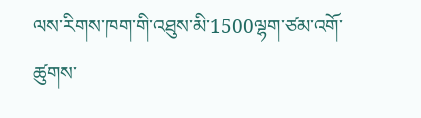ལས་རིགས་ཁག་གི་འཐུས་མི་1500ལྷག་ཙམ་འགོ་ཚུགས་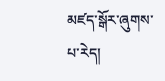མཛད་སྒོར་ཞུགས་པ་རེད།